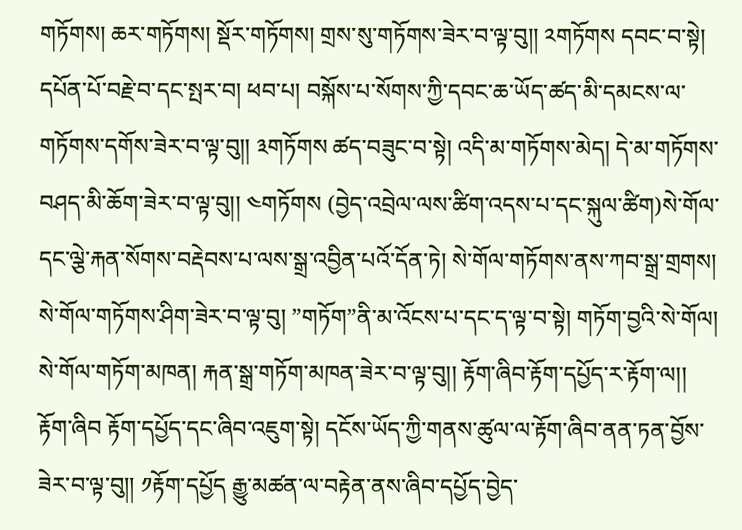གཏོགས། ཆར་གཏོགས། སྡོར་གཏོགས། གྲས་སུ་གཏོགས་ཟེར་བ་ལྟ་བུ།། ༢གཏོགས དབང་བ་སྟེ། དཔོན་པོ་བརྗེ་བ་དང་སྤར་བ། ཕབ་པ། བསྐོས་པ་སོགས་ཀྱི་དབང་ཆ་ཡོད་ཚད་མི་དམངས་ལ་གཏོགས་དགོས་ཟེར་བ་ལྟ་བུ།། ༣གཏོགས ཚད་བཟུང་བ་སྟེ། འདི་མ་གཏོགས་མེད། དེ་མ་གཏོགས་བཤད་མི་ཆོག་ཟེར་བ་ལྟ་བུ།། ༤གཏོགས (བྱེད་འབྲེལ་ལས་ཚིག་འདས་པ་དང་སྐུལ་ཚིག)སེ་གོལ་དང་ལྕེ་རྐན་སོགས་བརྡེབས་པ་ལས་སྒྲ་འབྱིན་པའོ་དོན་ཏེ། སེ་གོལ་གཏོགས་ནས་ཀབ་སྒྲ་གྲགས། སེ་གོལ་གཏོགས་ཤིག་ཟེར་བ་ལྟ་བུ། ”གཏོག”ནི་མ་འོངས་པ་དང་ད་ལྟ་བ་སྟེ། གཏོག་བྱའི་སེ་གོལ། སེ་གོལ་གཏོག་མཁན། རྐན་སྒྲ་གཏོག་མཁན་ཟེར་བ་ལྟ་བུ།། རྟོག་ཞིབ་རྟོག་དཔྱོད་ར་རྟོག་ལ།། རྟོག་ཞིབ རྟོག་དཔྱོད་དང་ཞིབ་འཇུག་སྟེ། དངོས་ཡོད་ཀྱི་གནས་ཚུལ་ལ་རྟོག་ཞིབ་ནན་ཏན་བྱོས་ཟེར་བ་ལྟ་བུ།། ༡རྟོག་དཔྱོད རྒྱུ་མཚན་ལ་བརྟེན་ནས་ཞིབ་དཔྱོད་བྱེད་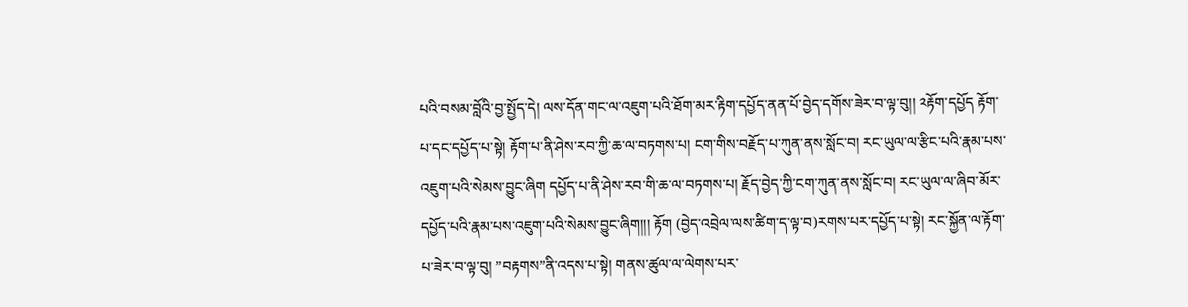པའི་བསམ་བློའི་བྱ་སྤྱོད་དེ། ལས་དོན་གང་ལ་འཇུག་པའི་ཐོག་མར་རྟིག་དཔྱོད་ནན་པོ་བྱེད་དགོས་ཟེར་བ་ལྟ་བུ།། ༢རྟོག་དཔྱོད རྟོག་པ་དང་དཔྱོད་པ་སྟེ། རྟོག་པ་ནི་ཤེས་རབ་ཀྱི་ཆ་ལ་བཏགས་པ། ངག་གིས་བརྗོད་པ་ཀུན་ནས་སློང་བ། རང་ཡུལ་ལ་རྩིང་པའི་རྣམ་པས་འཇུག་པའི་སེམས་བྱུང་ཞིག དཔྱོད་པ་ནི་ཤེས་རབ་གི་ཆ་ལ་བཏགས་པ། རྗོད་བྱེད་ཀྱི་ངག་ཀུན་ནས་སློང་བ། རང་ཡུལ་ལ་ཞིབ་མོར་དཔྱོད་པའི་རྣམ་པས་འཇུག་པའི་སེམས་བྱུང་ཞིག།།། རྟོག (བྱེད་འབྲེལ་ལས་ཚིག་ད་ལྟ་བ)རགས་པར་དཔྱོད་པ་སྟེ། རང་སྐྱོན་ལ་རྟོག་པ་ཟེར་བ་ལྟ་བུ། ”བརྟགས”ནི་འདས་པ་སྟེ། གནས་ཚུལ་ལ་ལེགས་པར་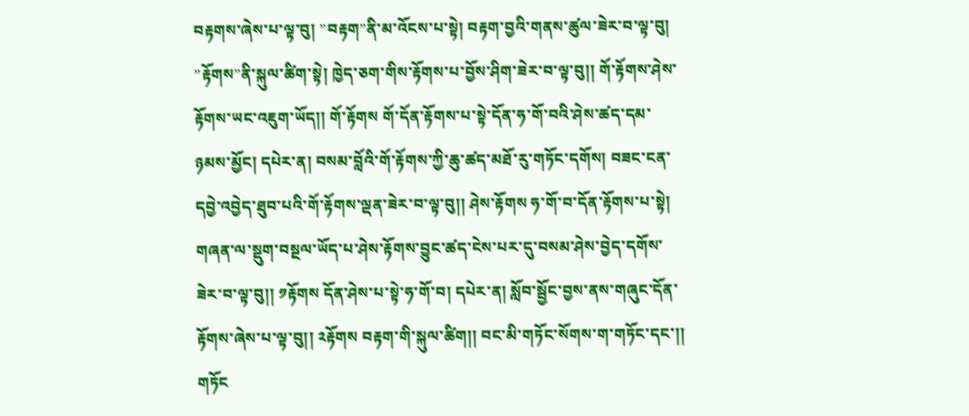བརྟགས་ཞེས་པ་ལྟ་བུ། ”བརྟག”ནི་མ་འོངས་པ་སྟེ། བརྟག་བྱའི་གནས་ཚུལ་ཟེར་བ་ལྟ་བུ། ”རྟོགས”ནི་སྐུལ་ཚིག་སྟེ། ཁྱེད་ཅག་གིས་རྟོགས་པ་བྱོས་ཤིག་ཟེར་བ་ལྟ་བུ།། གོ་རྟོགས་ཤེས་རྟོགས་ཡང་འཇུག་ཡོད།། གོ་རྟོགས གོ་དོན་རྟོགས་པ་སྟེ་དོན་ཧ་གོ་བའི་ཤེས་ཚད་དམ་ཉམས་མྱོང། དཔེར་ན། བསམ་བློའི་གོ་རྟོགས་ཀྱི་ཆུ་ཚད་མཐོ་རུ་གཏོང་དགོས། བཟང་ངན་དབྱེ་འབྱེད་ཐུབ་པའི་གོ་རྟོགས་ལྡན་ཟེར་བ་ལྟ་བུ།། ཤེས་རྟོགས ཧ་གོ་བ་དོན་རྟོགས་པ་སྟེ། གཞན་ལ་སྡུག་བསྔལ་ཡོད་པ་ཤེས་རྟོགས་བྱུང་ཚད་ངེས་པར་དུ་བསམ་ཤེས་བྱེད་དགོས་ཟེར་བ་ལྟ་བུ།། ༡རྟོགས དོན་ཤེས་པ་སྟེ་ཧ་གོ་བ། དཔེར་ན། སློབ་སྦྱོང་བྱས་ནས་གཞུང་དོན་རྟོགས་ཞེས་པ་ལྟ་བུ།། ༢རྟོགས བརྟག་གི་སྐུལ་ཚིག།། བང་མི་གཏོང་སོགས་ག་གཏོང་དང་།། གཏོང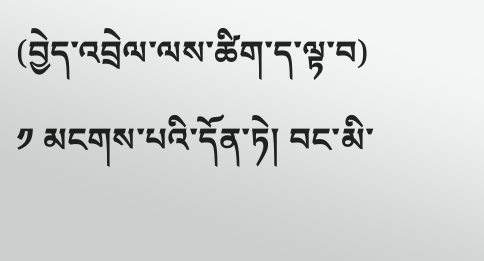(བྱེད་འབྲེལ་ལས་ཚིག་ད་ལྟ་བ) ༡ མངགས་པའི་དོན་ཏེ། བང་མི་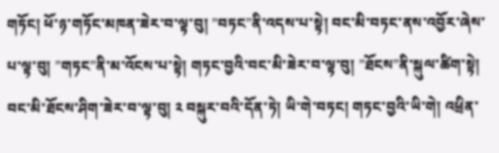གཏོང། ཕོ་ཉ་གཏོང་མཁན་ཟེར་བ་ལྟ་བུ། ”བཏང”ནི་འདས་པ་སྟེ། བང་མི་བཏང་ནས་འབྱོར་ཞེས་པ་ལྟ་བུ། ”གཏང”ནི་མ་འོངས་པ་སྟེ། གཏང་བྱའི་བང་མི་ཟེར་བ་ལྟ་བུ། ”ཐོངས”ནི་སྐུལ་ཚིག་སྟེ། བང་མི་ཐོངས་ཤིག་ཟེར་བ་ལྟ་བུ། ༢ བསྐུར་བའི་དོན་ཏེ། ཡི་གེ་བཏང། གཏང་བྱའི་ཡི་གེ། འཕྲིན་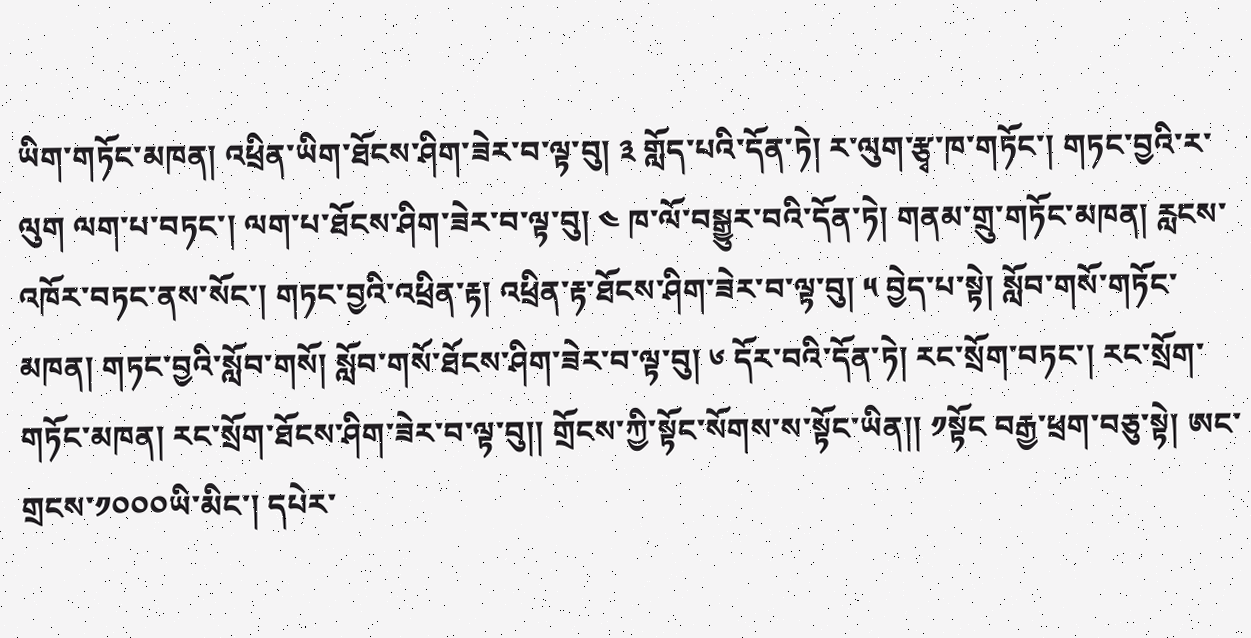ཡིག་གཏོང་མཁན། འཕྲིན་ཡིག་ཐོངས་ཤིག་ཟེར་བ་ལྟ་བུ། ༣ གློད་པའི་དོན་ཏེ། ར་ལུག་རྩྭ་ཁ་གཏོང་། གཏང་བྱའི་ར་ལུག ལག་པ་བཏང་། ལག་པ་ཐོངས་ཤིག་ཟེར་བ་ལྟ་བུ། ༤ ཁ་ལོ་བསྒྱུར་བའི་དོན་ཏེ། གནམ་གྲུ་གཏོང་མཁན། རླངས་འཁོར་བཏང་ནས་སོང་། གཏང་བྱའི་འཕྲིན་རྟ། འཕྲིན་རྟ་ཐོངས་ཤིག་ཟེར་བ་ལྟ་བུ། ༥ བྱེད་པ་སྟེ། སློབ་གསོ་གཏོང་མཁན། གཏང་བྱའི་སློབ་གསོ། སློབ་གསོ་ཐོངས་ཤིག་ཟེར་བ་ལྟ་བུ། ༦ དོར་བའི་དོན་ཏེ། རང་སྲོག་བཏང་། རང་སྲོག་གཏོང་མཁན། རང་སྲོག་ཐོངས་ཤིག་ཟེར་བ་ལྟ་བུ།། གྲོངས་ཀྱི་སྟོང་སོགས་ས་སྟོང་ཡིན།། ༡སྟོང བརྒྱ་ཕྲག་བཅུ་སྟེ། ཨང་གྲངས་༡༠༠༠ཡི་མིང་། དཔེར་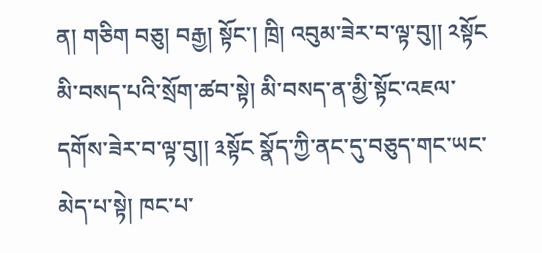ན། གཅིག བཅུ། བརྒྱ། སྟོང་། ཁྲི། འབུམ་ཟེར་བ་ལྟ་བུ།། ༢སྟོང མི་བསད་པའི་སྲོག་ཚབ་སྟེ། མི་བསད་ན་མྱི་སྟོང་འཇལ་དགོས་ཟེར་བ་ལྟ་བུ།། ༣སྟོང སྣོད་ཀྱི་ནང་དུ་བཅུད་གང་ཡང་མེད་པ་སྟེ། ཁང་པ་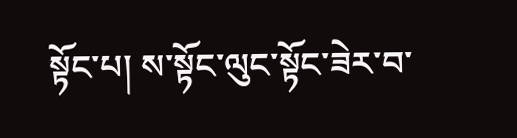སྟོང་པ། ས་སྟོང་ལུང་སྟོང་ཟེར་བ་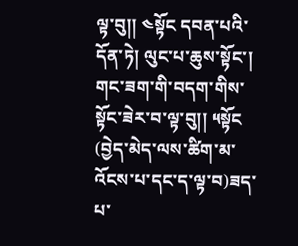ལྟ་བུ།། ༤སྟོང དབན་པའི་དོན་ཏེ། ལུང་པ་ཆུས་སྟོང་། གང་ཟག་གི་བདག་གིས་སྟོང་ཟེར་བ་ལྟ་བུ།། ༥སྟོང (བྱེད་མེད་ལས་ཚིག་མ་འོངས་པ་དང་ད་ལྟ་བ)ཟད་པ་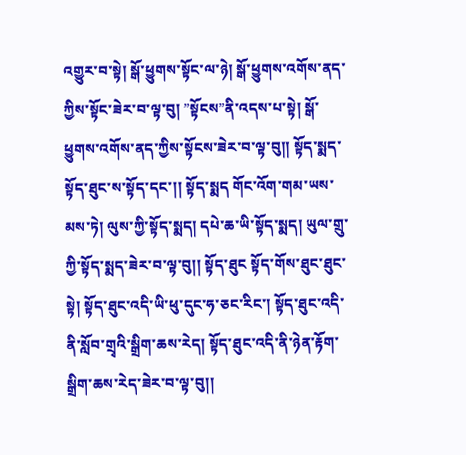འགྱུར་བ་སྟེ། སྒོ་ཕྱུགས་སྟོང་ལ་ཉེ། སྒོ་ཕྱུགས་འགོས་ནད་ཀྱིས་སྟོང་ཟེར་བ་ལྟ་བུ། ”སྟོངས”ནི་འདས་པ་སྟེ། སྒོ་ཕྱུགས་འགོས་ནད་ཀྱིས་སྟོངས་ཟེར་བ་ལྟ་བུ།། སྟོད་སྨད་སྟོད་ཐུང་ས་སྟོད་དང་།། སྟོད་སྨད གོང་འོག་གམ་ཡས་མས་ཏེ། ལུས་ཀྱི་སྟོད་སྨད། དཔེ་ཆ་ཡི་སྟོད་སྨད། ཡུལ་གྲུ་ཀྱི་སྟོད་སྨད་ཟེར་བ་ལྟ་བུ།། སྟོད་ཐུང སྟོད་གོས་ཐུང་ཐུང་སྟེ། སྟོད་ཐུང་འདི་ཡི་ཕུ་དུང་ཧ་ཅང་རིང་། སྟོད་ཐུང་འདི་ནི་སློབ་གྲྭའི་སྒྲིག་ཆས་རེད། སྟོད་ཐུང་འདི་ནི་ཉེན་རྟོག་སྒྲིག་ཆས་རེད་ཟེར་བ་ལྟ་བུ།།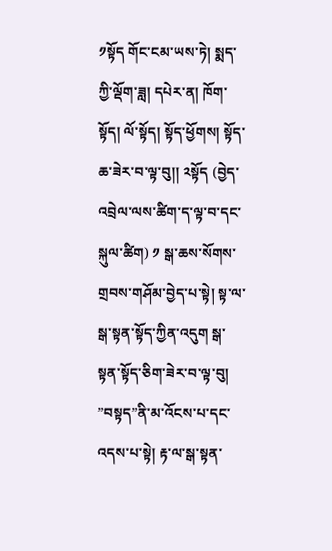༡སྟོད གོང་ངམ་ཡས་ཏེ། སྨད་ཀྱི་ལྡོག་ཟླ། དཔེར་ན། ཁོག་སྟོད། ལོ་སྟོད། སྟོད་ཕྱོགས། སྟོད་ཆ་ཟེར་བ་ལྟ་བུ།། ༢སྟོད (བྱེད་འབྲེལ་ལས་ཚིག་ད་ལྟ་བ་དང་སྐུལ་ཚིག) ༡ སྒ་ཆས་སོགས་གྲབས་གཤོམ་བྱེད་པ་སྟེ། སྟ་ལ་སྒ་སྟན་སྟོད་ཀྱིན་འདུག སྒ་སྟན་སྟོད་ཅིག་ཟེར་བ་ལྟ་བུ། ”བསྟད”ནི་མ་འོངས་པ་དང་འདས་པ་སྟེ། རྟ་ལ་སྒ་སྟན་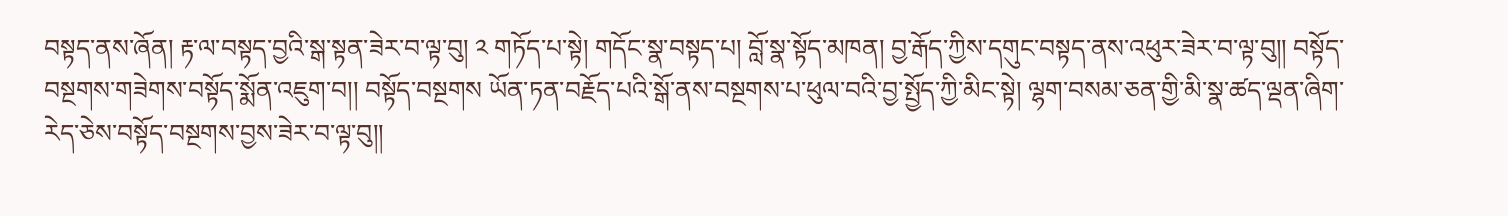བསྟད་ནས་ཞོན། རྟ་ལ་བསྟད་བྱའི་སྒ་སྟན་ཟེར་བ་ལྟ་བུ། ༢ གཏོད་པ་སྟེ། གདོང་སྣ་བསྟད་པ། བློ་སྣ་སྟོད་མཁན། བྱ་རྒོད་ཀྱིས་དགུང་བསྟད་ནས་འཕུར་ཟེར་བ་ལྟ་བུ།། བསྟོད་བསྔགས་གཟེགས་བསྟོད་སྨོན་འཇུག་བ།། བསྟོད་བསྔགས ཡོན་ཏན་བརྗོད་པའི་སྒོ་ནས་བསྔགས་པ་ཕུལ་བའི་བྱ་སྤྱོད་ཀྱི་མིང་སྟེ། ལྷག་བསམ་ཅན་གྱི་མི་སྣ་ཚད་ལྡན་ཞིག་རེད་ཅེས་བསྟོད་བསྔགས་བྱས་ཟེར་བ་ལྟ་བུ།།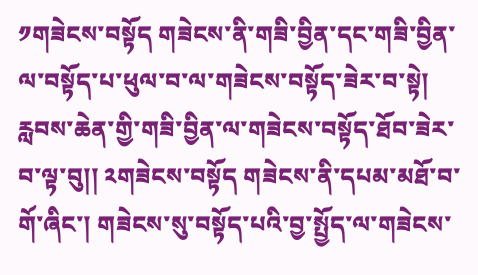༡གཟེངས་བསྟོད གཟེངས་ནི་གཟི་བྱིན་དང་གཟི་བྱིན་ལ་བསྟོད་པ་ཕུལ་བ་ལ་གཟེངས་བསྟོད་ཟེར་བ་སྟེ། རླབས་ཆེན་གྱི་གཟི་བྱིན་ལ་གཟེངས་བསྟོད་ཐོབ་ཟེར་བ་ལྟ་བུ།། ༢གཟེངས་བསྟོད གཟེངས་ནི་དཔམ་མཐོ་བ་གོ་ཞིང་། གཟེངས་སུ་བསྟོད་པའི་བྱ་སྤྱོད་ལ་གཟེངས་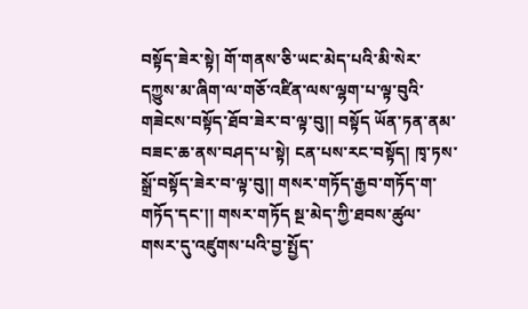བསྟོད་ཟེར་སྟེ། གོ་གནས་ཅི་ཡང་མེད་པའི་མི་སེར་དཀྱུས་མ་ཞིག་ལ་གཅོ་འཛིན་ལས་ལྷག་པ་ལྟ་བུའི་གཟེངས་བསྟོད་ཐོབ་ཟེར་བ་ལྟ་བུ།། བསྟོད ཡོན་ཏན་ནམ་བཟང་ཆ་ནས་བཤད་པ་སྟེ། ངན་པས་རང་བསྟོད། ཁྭ་ཏས་སྒྲོ་བསྟོད་ཟེར་བ་ལྟ་བུ།། གསར་གཏོད་རྒྱབ་གཏོད་ག་གཏོད་དང་།། གསར་གཏོད སྔ་མེད་ཀྱི་ཐབས་ཚུལ་གསར་དུ་འཛུགས་པའི་བྱ་སྤྱོད་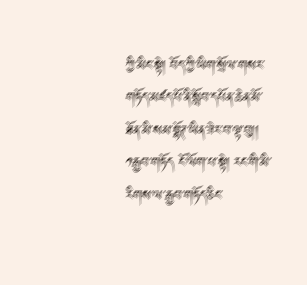ཀྱི་མིང་སྟེ། བོད་ཀྱི་ཡིག་སྲོལ་གསར་གཏོད་མཛད་པོ་ནི་སློབ་དཔོན་ཆེན་མོ་ཐོན་མི་སམ་བྷོཊ་ཡིན་ཟེར་བ་ལྟ་བུ།། ༡རྒྱབ་གཏོད ངོ་ལོག་པ་སྟེ། རང་གི་མི་རིགས་ལ་རྒྱབ་གཏོད་ཅིང་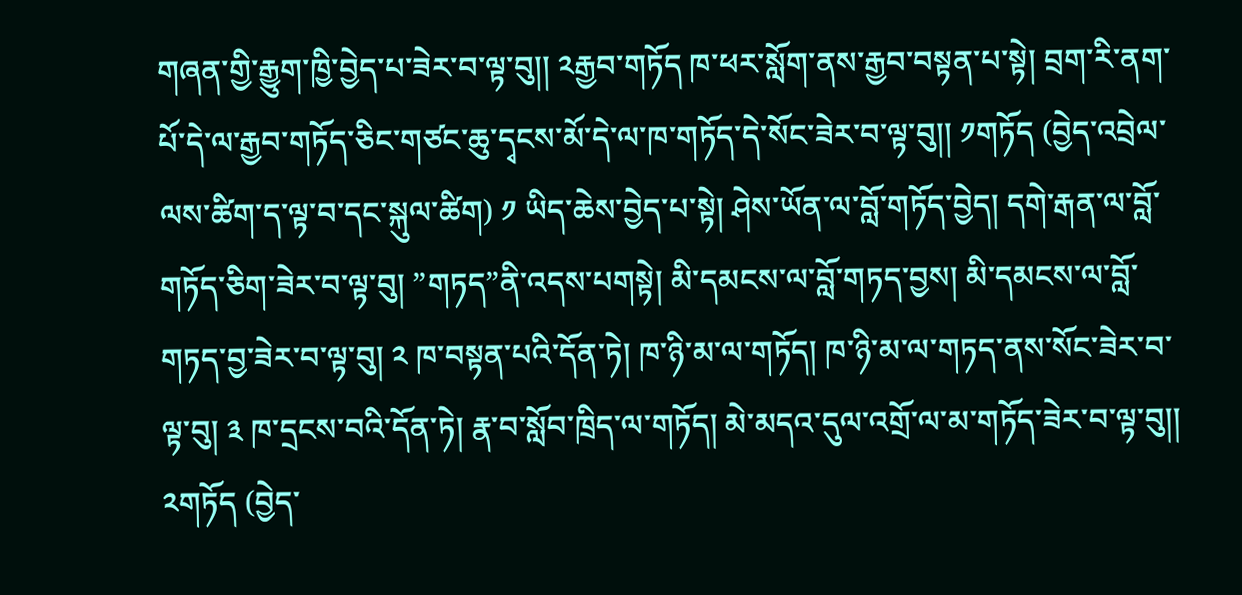གཞན་གྱི་རྒྱུག་ཁྱི་བྱེད་པ་ཟེར་བ་ལྟ་བུ།། ༢རྒྱབ་གཏོད ཁ་ཕར་སློག་ནས་རྒྱབ་བསྟན་པ་སྟེ། བྲག་རི་ནག་པོ་དེ་ལ་རྒྱབ་གཏོད་ཅིང་གཙང་ཆུ་དྭངས་མོ་དེ་ལ་ཁ་གཏོད་དེ་སོང་ཟེར་བ་ལྟ་བུ།། ༡གཏོད (བྱེད་འབྲེལ་ལས་ཚིག་ད་ལྟ་བ་དང་སྐུལ་ཚིག) ༡ ཡིད་ཆེས་བྱེད་པ་སྟེ། ཤེས་ཡོན་ལ་བློ་གཏོད་བྱེད། དགེ་རྒན་ལ་བློ་གཏོད་ཅིག་ཟེར་བ་ལྟ་བུ། ”གཏད”ནི་འདས་པགསྟེ། མི་དམངས་ལ་བློ་གཏད་བྱས། མི་དམངས་ལ་བློ་གཏད་བྱ་ཟེར་བ་ལྟ་བུ། ༢ ཁ་བསྟན་པའི་དོན་ཏེ། ཁ་ཉི་མ་ལ་གཏོད། ཁ་ཉི་མ་ལ་གཏད་ནས་སོང་ཟེར་བ་ལྟ་བུ། ༣ ཁ་དྲངས་བའི་དོན་ཏེ། རྣ་བ་སློབ་ཁྲིད་ལ་གཏོད། མེ་མདའ་དུལ་འགྲོ་ལ་མ་གཏོད་ཟེར་བ་ལྟ་བུ།། ༢གཏོད (བྱེད་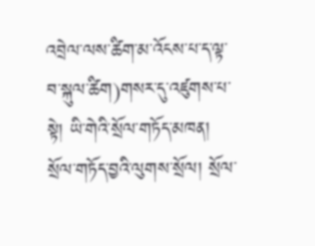འབྲེལ་ལས་ཚིག་མ་འོངས་པ་ད་ལྟ་བ་སྐུལ་ཚིག)གསར་དུ་འཛུགས་པ་སྟེ། ཡི་གེའི་སྲོལ་གཏོད་མཁན། སྲོལ་གཏོད་བྱའི་ལུགས་སྲོལ། སྲོལ་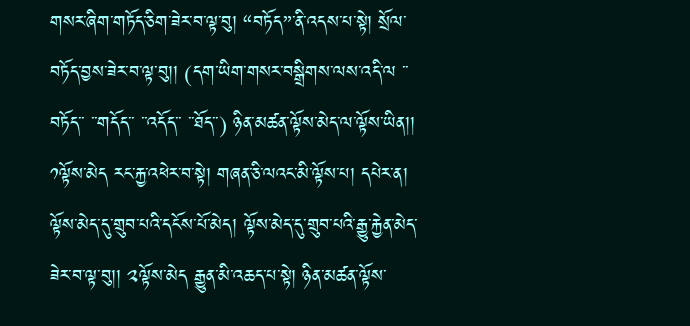གསར་ཞིག་གཏོད་ཅིག་ཟེར་བ་ལྟ་བུ། “བཏོད”་ནི་འདས་པ་སྟེ། སྲོལ་བཏོད་བྱས་ཟེར་བ་ལྟ་བུ།། (དག་ཡིག་གསར་བསྒྲིགས་ལས་འདི་ལ ་་བཏོད་་ ་་གདོད་་ ་་འདོད་་ ་་ཐོད་་) ཉིན་མཚན་ལྟོས་མེད་ལ་ལྟོས་ཡིན།། ༡ལྟོས་མེད རང་རྐྱ་འཕེར་བ་སྟེ། གཞན་ཅི་ལའང་མི་ལྟོས་པ། དཔེར་ན། ལྟོས་མེད་དུ་གྲུབ་པའི་དངོས་པོ་མེད། ལྟོས་མེད་དུ་གྲུབ་པའི་རྒྱུ་རྐྱེན་མེད་ཟེར་བ་ལྟ་བུ།། ༢ལྟོས་མེད རྒྱུན་མི་འཆད་པ་སྟེ། ཉིན་མཚན་ལྟོས་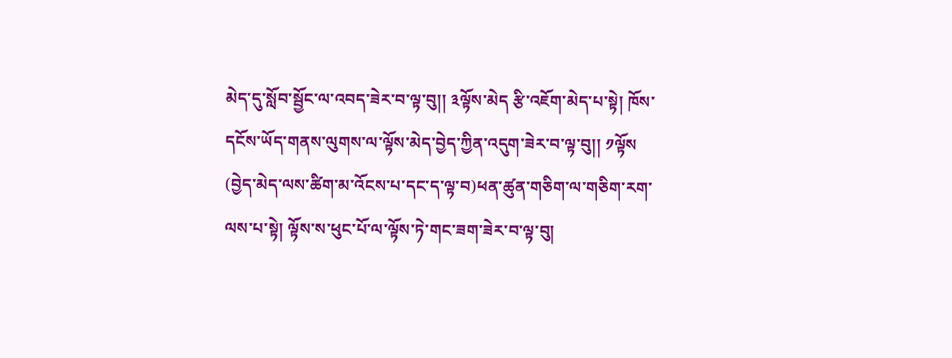མེད་དུ་སློབ་སྦྱོང་ལ་འབད་ཟེར་བ་ལྟ་བུ།། ༣ལྟོས་མེད རྩི་འཇོག་མེད་པ་སྟེ། ཁོས་དངོས་ཡོད་གནས་ལུགས་ལ་ལྟོས་མེད་བྱེད་ཀྱིན་འདུག་ཟེར་བ་ལྟ་བུ།། ༡ལྟོས (བྱེད་མེད་ལས་ཚིག་མ་འོངས་པ་དང་ད་ལྟ་བ)ཕན་ཚུན་གཅིག་ལ་གཅིག་རག་ལས་པ་སྟེ། ལྟོས་ས་ཕུང་པོ་ལ་ལྟོས་ཏེ་གང་ཟག་ཟེར་བ་ལྟ་བུ།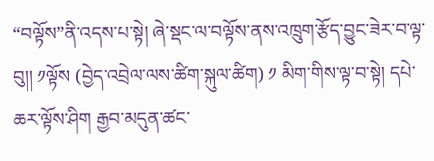“བལྟོས”ནི་འདས་པ་སྟེ། ཞེ་སྡང་ལ་བལྟོས་ནས་འཁྲུག་རྩོད་བྱུང་ཟེར་བ་ལྟ་བུ།། ༡ལྟོས (བྱེད་འབྲེལ་ལས་ཚིག་སྐུལ་ཚིག) ༡ མིག་གིས་ལྟ་བ་སྟེ། དཔེ་ཆར་ལྟོས་ཤིག རྒྱབ་མདུན་ཚང་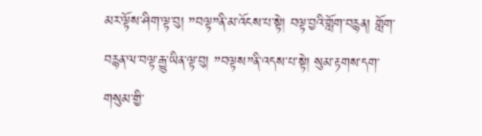མར་ལྟོས་ཤིག་ལྟ་བུ། ”བལྟ”ནི་མ་འོངས་པ་སྟེ། བལྟ་བྱའི་གློག་བརྙན། གློག་བརྙན་ལ་བལྟ་རྒྱུ་ཡིན་ལྟ་བུ། ”བལྟས”ནི་འདས་པ་སྟེ། སུམ་རྟགས་དག་གསུམ་གྱི་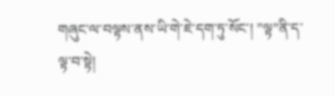གཞུང་ལ་བལྟས་ནས་ཡི་གེ་ཇེ་དག་ཏུ་སོང་། ”ལྟ”ནི་ད་ལྟ་བ་སྟེ།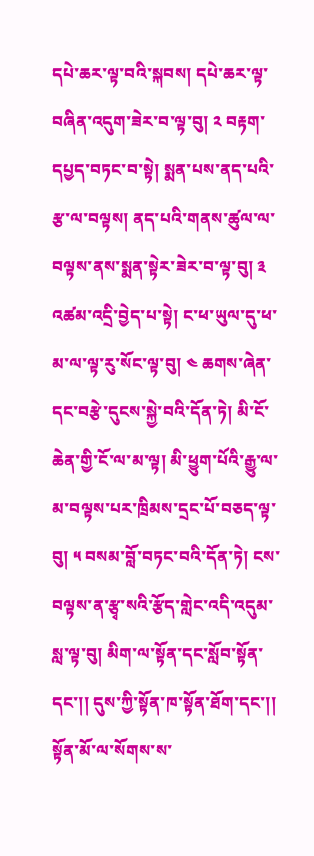དཔེ་ཆར་ལྟ་བའི་སྐབས། དཔེ་ཆར་ལྟ་བཞིན་འདུག་ཟེར་བ་ལྟ་བུ། ༢ བརྟག་དཔྱད་བཏང་བ་སྟེ། སྨན་པས་ནད་པའི་རྩ་ལ་བལྟས། ནད་པའི་གནས་ཚུལ་ལ་བལྟས་ནས་སྨན་སྟེར་ཟེར་བ་ལྟ་བུ། ༣ འཚམ་འདྲི་བྱེད་པ་སྟེ། ང་ཕ་ཡུལ་དུ་ཕ་མ་ལ་ལྟ་རུ་སོང་ལྟ་བུ། ༤ ཆགས་ཞེན་དང་བརྩེ་དུངས་སྐྱེ་བའི་དོན་ཏེ། མི་ངོ་ཆེན་གྱི་ངོ་ལ་མ་ལྟ། མི་ཕྱུག་པོའི་རྒྱུ་ལ་མ་བལྟས་པར་ཁྲིམས་དྲང་པོ་བཅད་ལྟ་བུ། ༥ བསམ་བློ་བཏང་བའི་དོན་ཏེ། ངས་བལྟས་ན་རྩྭ་སའི་རྩོད་གླེང་འདི་འདུམ་སླ་ལྟ་བུ། མིག་ལ་སྟོན་དང་སློབ་སྟོན་དང་།། དུས་ཀྱི་སྟོན་ཁ་སྟོན་ཐོག་དང་།། སྟོན་མོ་ལ་སོགས་ས་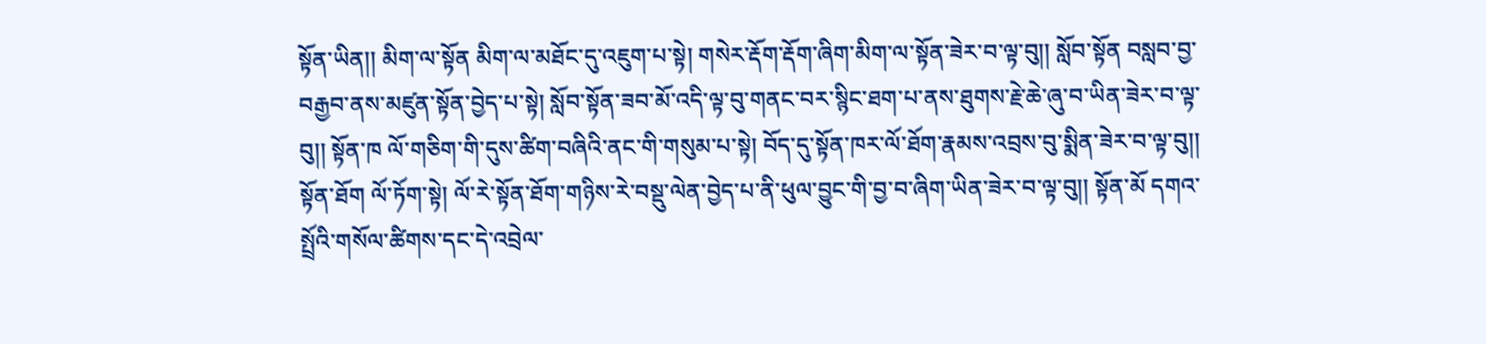སྟོན་ཡིན།། མིག་ལ་སྟོན མིག་ལ་མཐོང་དུ་འཇུག་པ་སྟེ། གསེར་རྡོག་རྡོག་ཞིག་མིག་ལ་སྟོན་ཟེར་བ་ལྟ་བུ།། སློབ་སྟོན བསླབ་བྱ་བརྒྱབ་ནས་མཛུན་སྟོན་བྱེད་པ་སྟེ། སློབ་སྟོན་ཟབ་མོ་འདི་ལྟ་བུ་གནང་བར་སྙིང་ཐག་པ་ནས་ཐུགས་རྗེ་ཆེ་ཞུ་བ་ཡིན་ཟེར་བ་ལྟ་བུ།། སྟོན་ཁ ལོ་གཅིག་གི་དུས་ཚིག་བཞིའི་ནང་གི་གསུམ་པ་སྟེ། བོད་དུ་སྟོན་ཁར་ལོ་ཐོག་རྣམས་འབྲས་བུ་སྨིན་ཟེར་བ་ལྟ་བུ།། སྟོན་ཐོག ལོ་ཏོག་སྟེ། ལོ་རེ་སྟོན་ཐོག་གཉིས་རེ་བསྡུ་ལེན་བྱེད་པ་ནི་ཕུལ་བྱུང་གི་བྱ་བ་ཞིག་ཡིན་ཟེར་བ་ལྟ་བུ།། སྟོན་མོ དགའ་སྤྲོའི་གསོལ་ཚིགས་དང་དེ་འབྲེལ་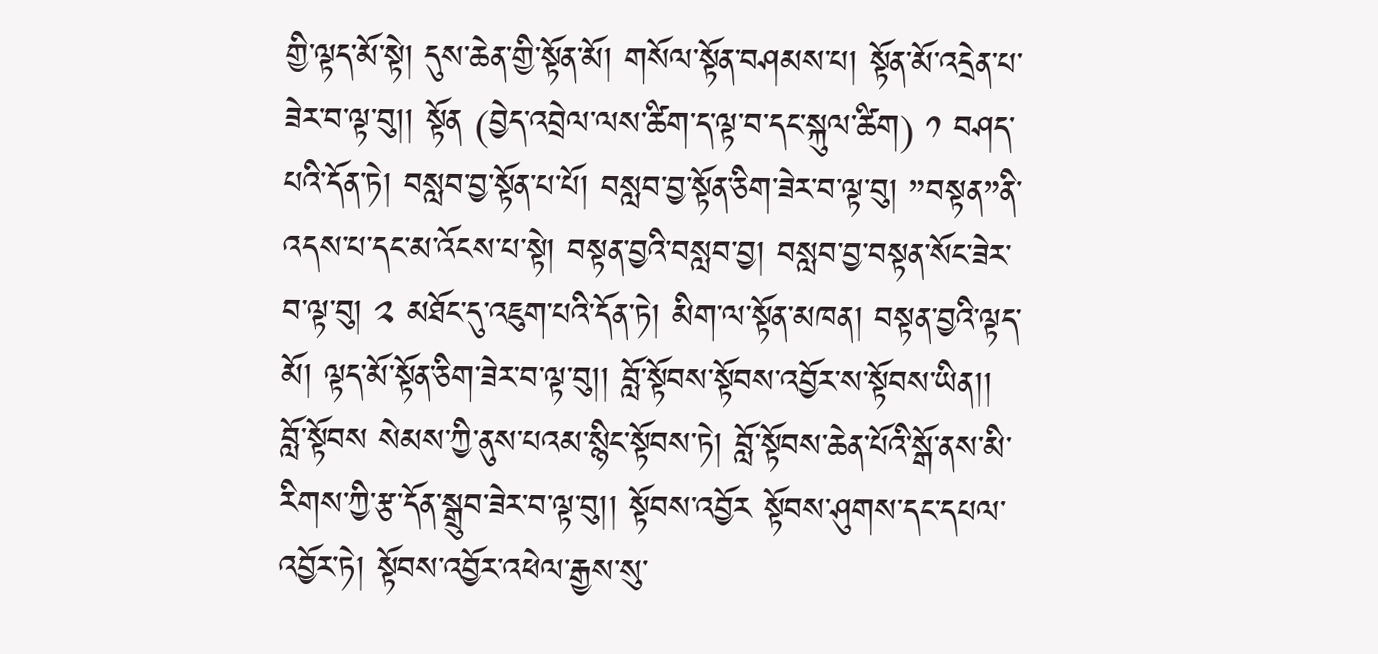གྱི་ལྟད་མོ་སྟེ། དུས་ཆེན་གྱི་སྟོན་མོ། གསོལ་སྟོན་བཤམས་པ། སྟོན་མོ་འདྲེན་པ་ཟེར་བ་ལྟ་བུ།། སྟོན (བྱེད་འབྲེལ་ལས་ཚིག་ད་ལྟ་བ་དང་སྐུལ་ཚིག) ༡ བཤད་པའི་དོན་ཏེ། བསླབ་བྱ་སྟོན་པ་པོ། བསླབ་བྱ་སྟོན་ཅིག་ཟེར་བ་ལྟ་བུ། ”བསྟན”ནི་འདས་པ་དང་མ་འོངས་པ་སྟེ། བསྟན་བྱའི་བསླབ་བྱ། བསླབ་བྱ་བསྟན་སོང་ཟེར་བ་ལྟ་བུ། ༢ མཐོང་དུ་འཇུག་པའི་དོན་ཏེ། མིག་ལ་སྟོན་མཁན། བསྟན་བྱའི་ལྟད་མོ། ལྟད་མོ་སྟོན་ཅིག་ཟེར་བ་ལྟ་བུ།། བློ་སྟོབས་སྟོབས་འབྱོར་ས་སྟོབས་ཡིན།། བློ་སྟོབས སེམས་ཀྱི་ནུས་པའམ་སྙིང་སྟོབས་ཏེ། བློ་སྟོབས་ཆེན་པོའི་སྒོ་ནས་མི་རིགས་ཀྱི་རྩ་དོན་སྒྲུབ་ཟེར་བ་ལྟ་བུ།། སྟོབས་འབྱོར སྟོབས་ཤུགས་དང་དཔལ་འབྱོར་ཏེ། སྟོབས་འབྱོར་འཕེལ་རྒྱས་སུ་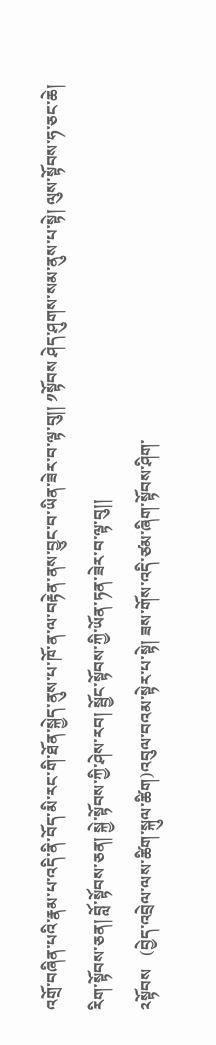འགྲོ་བཞིན་པའི་རྣམ་པ་འདི་ནི་བོད་མི་རང་གི་ཐོན་སྐྱེད་ནུས་པ་ཁོ་ན་ལ་བརྟེན་ནས་བྱུང་བ་ཡིན་ཟེར་བ་ལྟ་བུ།། ༡སྟོབས ཤེད་ཤུགས་སམ་ནུས་པ་སྟེ། ལུས་སྟོབས་ཧ་ཅང་ཆེ། རིག་སྟོབས་ཅན། བློ་སྟོབས་ཅན། སྐྱེ་སྟོབས་ཀྱི་ཤེས་རབ། སྦྱོང་སྟོབས་ཀྱི་ཡོན་ཏན་ཟེར་བ་ལྟ་བུ།།
༢སྟོབས   (བྱེད་འབྲེལ་ལས་ཚིག་སྐུལ་ཚིག)འབུལ་བའམ་སྟེར་པ་སྟེ། ཟས་གོས་འདི་ཙམ་ཞིག་སྟོབས་ཤིག་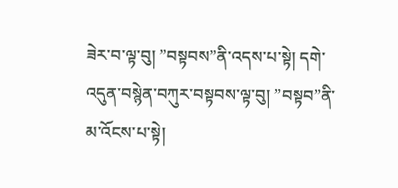ཟེར་བ་ལྟ་བུ། ”བསྟབས”ནི་འདས་པ་སྟེ། དགེ་འདུན་བསྙེན་བཀུར་བསྟབས་ལྟ་བུ། ”བསྟབ”ནི་མ་འོངས་པ་སྟེ།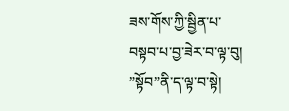ཟས་གོས་ཀྱི་སྦྱིན་པ་བསྟབ་པ་བྱ་ཟེར་བ་ལྟ་བུ། ”སྟོབ”ནི་ད་ལྟ་བ་སྟེ།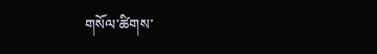གསོལ་ཚིགས་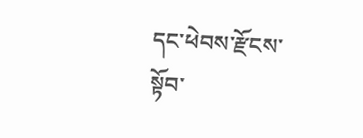དང་ཕེབས་རྫོངས་སྟོབ་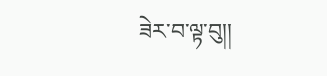ཟེར་བ་ལྟ་བུ།།